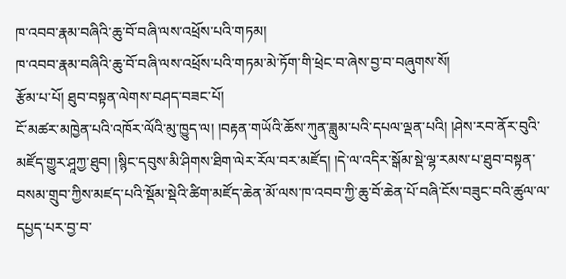ཁ་འབབ་རྣམ་བཞིའི་ཆུ་བོ་བཞི་ལས་འཕྲོས་པའི་གཏམ།
ཁ་འབབ་རྣམ་བཞིའི་ཆུ་བོ་བཞི་ལས་འཕྲོས་པའི་གཏམ་མེ་ཏོག་གི་ཕྲེང་བ་ཞེས་བྱ་བ་བཞུགས་སོ།
རྩོམ་པ་པོ། ཐུབ་བསྟན་ལེགས་བཤད་བཟང་པོ།
ངོ་མཚར་མཁྱེན་པའི་འཁོར་ལོའི་མུ་ཁྱུད་ལ། །བརྟན་གཡོའི་ཆོས་ཀུན་ཟླུམ་པའི་དཔལ་ལྡན་པའི། །ཤེས་རབ་ནོར་བུའི་མཛོད་གྱུར་ཤཱཀྱ་ཐུབ། །སྙིང་དབུས་མི་ཤིགས་ཐིག་ལེར་རོལ་བར་མཛོད། །དེ་ལ་འདིར་སྒོམ་སྡེ་ལྷ་རམས་པ་ཐུབ་བསྟན་བསམ་གྲུབ་ཀྱིས་མཛད་པའི་སྡོམ་སྡེའི་ཚིག་མཛོད་ཆེན་མོ་ལས་ཁ་འབབ་ཀྱི་ཆུ་བོ་ཆེན་པོ་བཞི་ངོས་བཟུང་བའི་ཚུལ་ལ་དཔྱད་པར་བྱ་བ་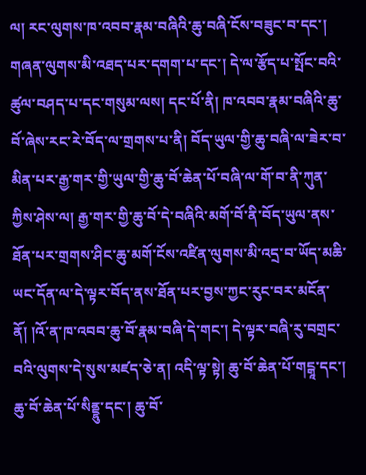ལ། རང་ལུགས་ཁ་འབབ་རྣམ་བཞིའི་ཆུ་བཞི་ངོས་བཟུང་བ་དང་། གཞན་ལུགས་མི་འཐད་པར་དགག་པ་དང་། དེ་ལ་རྩོད་པ་སྤོང་བའི་ཚུལ་བཤད་པ་དང་གསུམ་ལས། དང་པོ་ནི། ཁ་འབབ་རྣམ་བཞིའི་ཆུ་བོ་ཞེས་རང་རེ་བོད་ལ་གྲགས་པ་ནི། བོད་ཡུལ་གྱི་ཆུ་བཞི་ལ་ཟེར་བ་མིན་པར་རྒྱ་གར་གྱི་ཡུལ་གྱི་ཆུ་བོ་ཆེན་པོ་བཞི་ལ་གོ་བ་ནི་ཀུན་ཀྱིས་ཤེས་ལ། རྒྱ་གར་གྱི་ཆུ་བོ་དེ་བཞིའི་མགོ་བོ་ནི་བོད་ཡུལ་ནས་ཐོན་པར་གྲགས་ཤིང་ཆུ་མགོ་ངོས་འཛིན་ལུགས་མི་འདྲ་བ་ཡོད་མཆི་ཡང་དོན་ལ་དེ་ལྟར་བོད་ནས་ཐོན་པར་བྱས་ཀྱང་རུང་བར་མངོན་ནོ། །འོ་ན་ཁ་འབབ་ཆུ་བོ་རྣམ་བཞི་དེ་གང་། དེ་ལྟར་བཞི་རུ་བགྲང་བའི་ལུགས་དེ་སུས་མཛད་ཅེ་ན། འདི་ལྟ་སྟེ། ཆུ་བོ་ཆེན་པོ་གངྒཱ་དང་། ཆུ་བོ་ཆེན་པོ་སིནྡྷུ་དང་། ཆུ་བོ་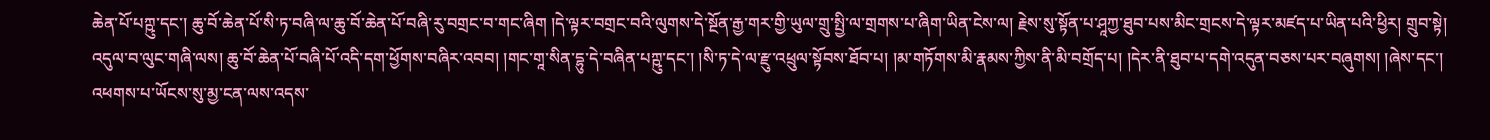ཆེན་པོ་པཀྵུ་དང་། ཆུ་བོ་ཆེན་པོ་སི་ཏ་བཞི་ལ་ཆུ་བོ་ཆེན་པོ་བཞི་རུ་བགྲང་བ་གང་ཞིག །དེ་ལྟར་བགྲང་བའི་ལུགས་དེ་སྔོན་རྒྱ་གར་གྱི་ཡུལ་གྲུ་སྤྱི་ལ་གྲགས་པ་ཞིག་ཡིན་ངེས་ལ། རྗེས་སུ་སྟོན་པ་ཤཱཀྱ་ཐུབ་པས་མིང་གྲངས་དེ་ལྟར་མཛད་པ་ཡིན་པའི་ཕྱིར། གྲུབ་སྟེ།  འདུལ་བ་ལུང་གཞི་ལས། ཆུ་བོ་ཆེན་པོ་བཞི་པོ་འདི་དག་ཕྱོགས་བཞིར་འབབ། །གང་གཱ་སིན་དྷུ་དེ་བཞིན་པཀྵུ་དང་། །སི་ཏ་དེ་ལ་རྫུ་འཕྲུལ་སྟོབས་ཐོབ་པ། །མ་གཏོགས་མི་རྣམས་ཀྱིས་ནི་མི་བགྲོད་པ། །དེར་ནི་ཐུབ་པ་དགེ་འདུན་བཅས་པར་བཞུགས། །ཞེས་དང་། འཕགས་པ་ཡོངས་སུ་མྱ་ངན་ལས་འདས་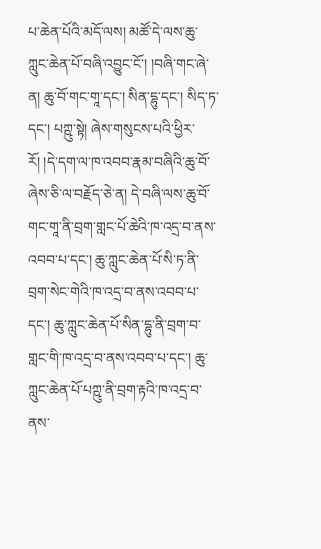པ་ཆེན་པོའི་མདོ་ལས། མཚོ་དེ་ལས་ཆུ་ཀླུང་ཆེན་པོ་བཞི་འབྱུང་ངོ་། །བཞི་གང་ཞེ་ན། ཆུ་བོ་གང་གཱ་དང་། སིན་དྷུ་དང་། སིད་ཏ་དང་། པཀྵུ་སྟེ། ཞེས་གསུངས་པའི་ཕྱིར་རོ། །དེ་དག་ལ་ཁ་འབབ་རྣམ་བཞིའི་ཆུ་བོ་ཞེས་ཅི་ལ་བརྗོད་ཅེ་ན། དེ་བཞི་ལས་ཆུ་བོ་གང་གཱ་ནི་བྲག་གླང་པོ་ཆེའི་ཁ་འདྲ་བ་ནས་འབབ་པ་དང་། ཆུ་ཀླུང་ཆེན་པོ་སི་ཏ་ནི་བྲག་སེང་གེའི་ཁ་འདྲ་བ་ནས་འབབ་པ་དང་། ཆུ་ཀླུང་ཆེན་པོ་སིན་དྷུ་ནི་བྲག་བ་གླང་གི་ཁ་འདྲ་བ་ནས་འབབ་པ་དང་། ཆུ་ཀླུང་ཆེན་པོ་པཀྵུ་ནི་བྲག་རྟའི་ཁ་འདྲ་བ་ནས་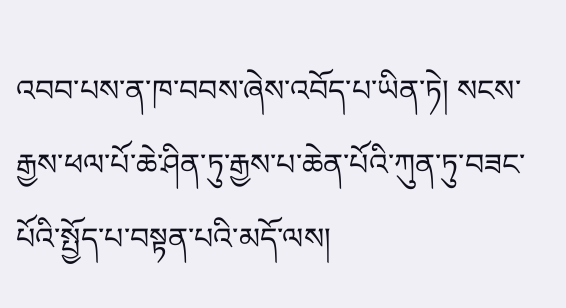འབབ་པས་ན་ཁ་བབས་ཞེས་འབོད་པ་ཡིན་ཏེ། སངས་རྒྱས་ཕལ་པོ་ཆེ་ཤིན་ཏུ་རྒྱས་པ་ཆེན་པོའི་ཀུན་ཏུ་བཟང་པོའི་སྤྱོད་པ་བསྟན་པའི་མདོ་ལས།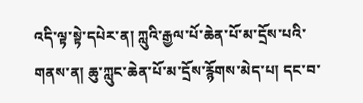འདི་ལྟ་སྟེ་དཔེར་ན། ཀླུའི་རྒྱལ་པོ་ཆེན་པོ་མ་དྲོས་པའི་གནས་ན། ཆུ་ཀླུང་ཆེན་པོ་མ་དྲོས་རྙོགས་མེད་པ། དང་བ་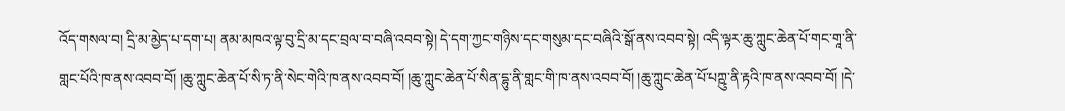འོད་གསལ་བ། དྲི་མ་མྱེད་པ་དག་པ། ནམ་མཁའ་ལྟ་བུ་དྲི་མ་དང་བྲལ་བ་བཞི་འབབ་སྟེ། དེ་དག་ཀྱང་གཉིས་དང་གསུམ་དང་བཞིའི་སྒོ་ནས་འབབ་སྟེ། འདི་ལྟར་ཆུ་ཀླུང་ཆེན་པོ་གང་གཱ་ནི་གླང་པོའི་ཁ་ནས་འབབ་བོ། །ཆུ་ཀླུང་ཆེན་པོ་སི་ཏ་ནི་སེང་གེའི་ཁ་ནས་འབབ་བོ། །ཆུ་ཀླུང་ཆེན་པོ་སིན་དྷུ་ནི་གླང་གི་ཁ་ནས་འབབ་བོ། །ཆུ་ཀླུང་ཆེན་པོ་པཀྵུ་ནི་རྟའི་ཁ་ནས་འབབ་བོ། །དེ་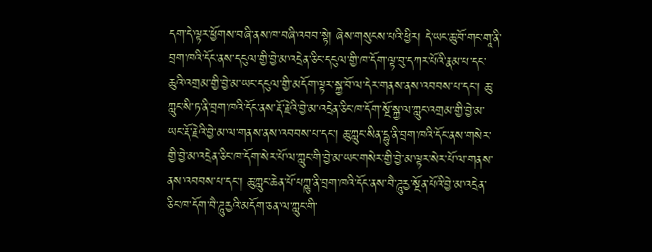དག་དེ་ལྟར་ཕྱོགས་བཞི་ནས་ཁ་བཞི་འབབ་སྟེ། ཞེས་གསུངས་པའི་ཕྱིར། དེ་ཡང་ཆུ་བོ་གང་གཱ་ནི་བྲག་ཁའི་དོང་ནས་དངུལ་གྱི་བྱེ་མ་འདྲེན་ཅིང་དངུལ་གྱི་ཁ་དོག་ལྟ་བུ་དཀར་པོའི་རྣམ་པ་དང་ཆུའི་འགྲམ་གྱི་བྱེ་མ་ཡང་དངུལ་གྱི་མདོག་ལྟར་སྐྱ་བོ་ལ་དེར་གནས་ནས་འབབས་པ་དང་། ཆུ་ཀླུང་སི་ཏ་ནི་བྲག་ཁའི་དོང་ནས་རྡོ་རྗེའི་བྱེ་མ་འདྲེན་ཅིང་ཁ་དོག་སྔོ་སྐྱ་ལ་ཀླུང་འགྲམ་གྱི་བྱེ་མ་ཡང་རྡོ་རྗེའི་བྱེ་མ་ལ་གནས་ནས་འབབས་པ་དང་། ཆུ་ཀླུང་སིན་དྷུ་ནི་བྲག་ཁའི་དོང་ནས་གསེར་གྱི་བྱེ་མ་འདྲེན་ཅིང་ཁ་དོག་སེར་པོ་ལ་ཀླུང་གི་བྱེ་མ་ཡང་གསེར་གྱི་བྱེ་མ་ལྟར་སེར་པོ་ལ་གནས་ནས་འབབས་པ་དང་། ཆུ་ཀླུང་ཆེན་པོ་པཀྵུ་ནི་བྲག་ཁའི་དོང་ནས་བཻ་ཌཱུརྱ་སྔོན་པོའི་བྱེ་མ་འདྲེན་ཅིང་ཁ་དོག་བཻ་ཌཱུརྱའི་མདོག་ཅན་ལ་ཀླུང་གི་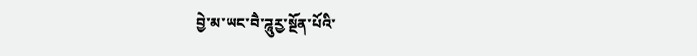བྱེ་མ་ཡང་བཻ་ཌཱུརྱ་སྔོན་པོའི་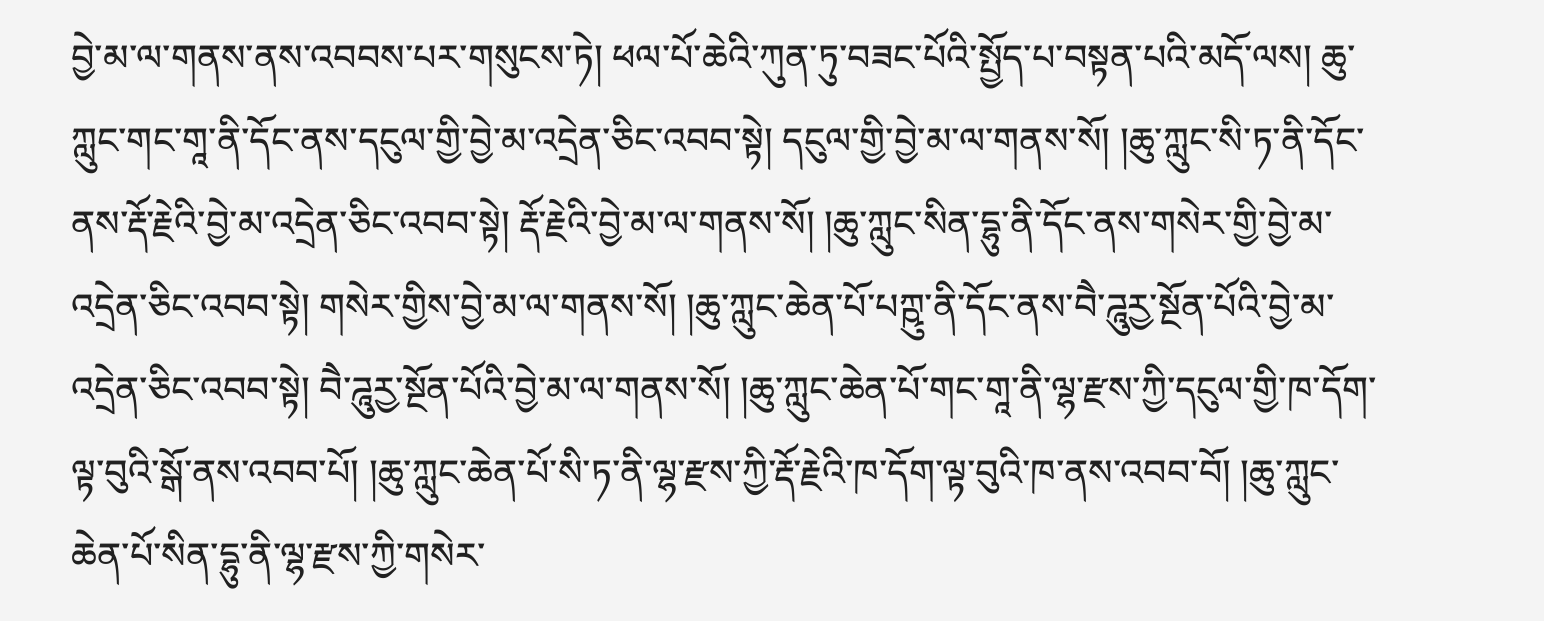བྱེ་མ་ལ་གནས་ནས་འབབས་པར་གསུངས་ཏེ། ཕལ་པོ་ཆེའི་ཀུན་ཏུ་བཟང་པོའི་སྤྱོད་པ་བསྟན་པའི་མདོ་ལས། ཆུ་ཀླུང་གང་གཱ་ནི་དོང་ནས་དངུལ་གྱི་བྱེ་མ་འདྲེན་ཅིང་འབབ་སྟེ། དངུལ་གྱི་བྱེ་མ་ལ་གནས་སོ། །ཆུ་ཀླུང་སི་ཏ་ནི་དོང་ནས་རྡོ་རྗེའི་བྱེ་མ་འདྲེན་ཅིང་འབབ་སྟེ། རྡོ་རྗེའི་བྱེ་མ་ལ་གནས་སོ། །ཆུ་ཀླུང་སིན་དྷུ་ནི་དོང་ནས་གསེར་གྱི་བྱེ་མ་འདྲེན་ཅིང་འབབ་སྟེ། གསེར་གྱིས་བྱེ་མ་ལ་གནས་སོ། །ཆུ་ཀླུང་ཆེན་པོ་པཀྵུ་ནི་དོང་ནས་བཻ་ཌཱུརྱ་སྔོན་པོའི་བྱེ་མ་འདྲེན་ཅིང་འབབ་སྟེ། བཻ་ཌཱུརྱ་སྔོན་པོའི་བྱེ་མ་ལ་གནས་སོ། །ཆུ་ཀླུང་ཆེན་པོ་གང་གཱ་ནི་ལྷ་རྫས་ཀྱི་དངུལ་གྱི་ཁ་དོག་ལྟ་བུའི་སྒོ་ནས་འབབ་པོ། །ཆུ་ཀླུང་ཆེན་པོ་སི་ཏ་ནི་ལྷ་རྫས་ཀྱི་རྡོ་རྗེའི་ཁ་དོག་ལྟ་བུའི་ཁ་ནས་འབབ་བོ། །ཆུ་ཀླུང་ཆེན་པོ་སིན་དྷུ་ནི་ལྷ་རྫས་ཀྱི་གསེར་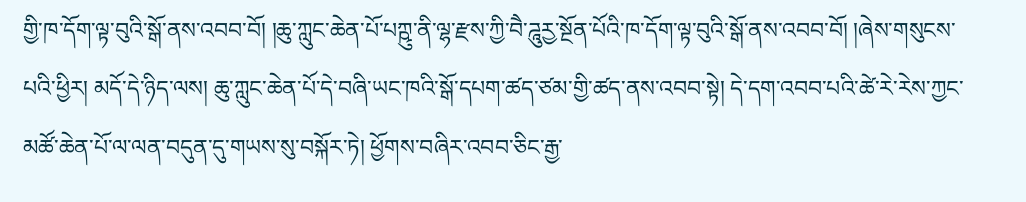གྱི་ཁ་དོག་ལྟ་བུའི་སྒོ་ནས་འབབ་བོ། །ཆུ་ཀླུང་ཆེན་པོ་པཀྵུ་ནི་ལྷ་རྫས་ཀྱི་བཻ་ཌཱུརྱ་སྔོན་པོའི་ཁ་དོག་ལྟ་བུའི་སྒོ་ནས་འབབ་བོ། །ཞེས་གསུངས་པའི་ཕྱིར། མདོ་དེ་ཉིད་ལས། ཆུ་ཀླུང་ཆེན་པོ་དེ་བཞི་ཡང་ཁའི་སྒོ་དཔག་ཚད་ཙམ་གྱི་ཚད་ནས་འབབ་སྟེ། དེ་དག་འབབ་པའི་ཚེ་རེ་རེས་ཀྱང་མཚོ་ཆེན་པོ་ལ་ལན་བདུན་དུ་གཡས་སུ་བསྐོར་ཏེ། ཕྱོགས་བཞིར་འབབ་ཅིང་རྒྱ་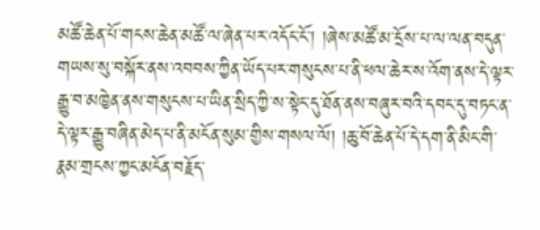མཚོ་ཆེན་པོ་གངས་ཆེན་མཚོ་ལ་ཞེན་པར་འདོང་ངོ་། །ཞེས་མཚོ་མ་དྲོས་པ་ལ་ལན་བདུན་གཡས་སུ་བསྐོར་ནས་འབབས་ཀྱིན་ཡོད་པར་གསུངས་པ་ནི་ཕལ་ཆེར་ས་འོག་ནས་དེ་ལྟར་རྒྱུ་བ་མཁྱེན་ནས་གསུངས་པ་ཡིན་སྲིད་ཀྱི་ས་སྟེང་དུ་ཐོན་ནས་བཞུར་བའི་དབང་དུ་བཏང་ན་དེ་ལྟར་རྒྱུ་བཞིན་མེད་པ་ནི་མངོན་སུམ་གྱིས་གསལ་ལོ། །ཆུ་བོ་ཆེན་པོ་དེ་དག་ནི་མིང་གི་རྣམ་གྲངས་ཀྱང་མངོན་བརྗོད་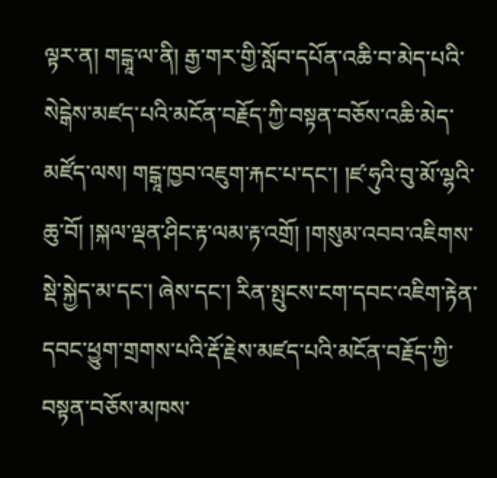ལྟར་ན། གངྒཱ་ལ་ནི། རྒྱ་གར་གྱི་སློབ་དཔོན་འཆི་བ་མེད་པའི་སེངྒེས་མཛད་པའི་མངོན་བརྗོད་ཀྱི་བསྟན་བཅོས་འཆི་མེད་མཛོད་ལས། གངྒཱ་ཁྱབ་འཇུག་རྐང་པ་དང་། །ཛ་ཧུའི་བུ་མོ་ལྷའི་ཆུ་བོ། །སྐལ་ལྡན་ཤིང་རྟ་ལམ་རྟ་འགྲོ། །གསུམ་འབབ་འཇིགས་སྡེ་སྐྱེད་མ་དང་། ཞེས་དང་། རིན་སྤུངས་ངག་དབང་འཇིག་རྟེན་དབང་ཕྱུག་གྲགས་པའི་རྡོ་རྗེས་མཛད་པའི་མངོན་བརྗོད་ཀྱི་བསྟན་བཅོས་མཁས་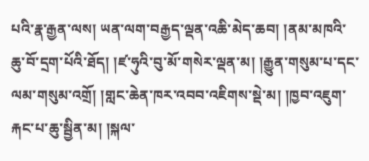པའི་རྣ་རྒྱན་ལས། ཡན་ལག་བརྒྱད་ལྡན་འཆི་མེད་ཆབ། །ནམ་མཁའི་ཆུ་བོ་དྲག་པོའི་ཐོད། །ཛ་ཧུའི་བུ་མོ་གསེར་ལྡན་མ། །རྒྱུན་གསུམ་པ་དང་ལམ་གསུམ་འགྲོ། །གླང་ཆེན་ཁར་འབབ་འཇིགས་སྡེ་མ། །ཁྱབ་འཇུག་རྐང་པ་ཆུ་སྦྱིན་མ། །སྐལ་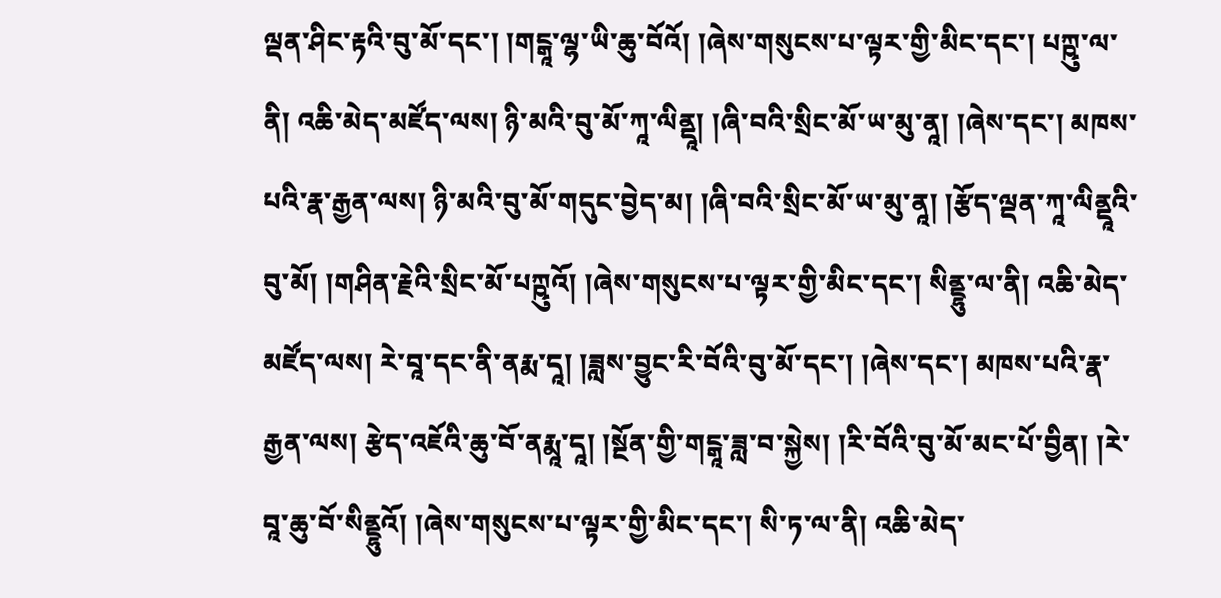ལྡན་ཤིང་རྟའི་བུ་མོ་དང་། །གངྒཱ་ལྷ་ཡི་ཆུ་བོའོ། །ཞེས་གསུངས་པ་ལྟར་གྱི་མིང་དང་། པཀྵུ་ལ་ནི། འཆི་མེད་མཛོད་ལས། ཉི་མའི་བུ་མོ་ཀཱ་ལིནྡཱ། །ཞི་བའི་སྲིང་མོ་ཡ་མུ་ནཱ། །ཞེས་དང་། མཁས་པའི་རྣ་རྒྱན་ལས། ཉི་མའི་བུ་མོ་གདུང་བྱེད་མ། །ཞི་བའི་སྲིང་མོ་ཡ་མུ་ནཱ། །རྩོད་ལྡན་ཀཱ་ལིནྡཱའི་བུ་མོ། །གཤིན་རྗེའི་སྲིང་མོ་པཀྵུའོ། །ཞེས་གསུངས་པ་ལྟར་གྱི་མིང་དང་། སིནྡྷུ་ལ་ནི། འཆི་མེད་མཛོད་ལས། རེ་བཱ་དང་ནི་ནརྨ་དཱ། །ཟླས་བྱུང་རི་བོའི་བུ་མོ་དང་། །ཞེས་དང་། མཁས་པའི་རྣ་རྒྱན་ལས། རྩེད་འཇོའི་ཆུ་བོ་ནརྨཱ་དཱ། །སྔོན་གྱི་གངྒཱ་ཟླ་བ་སྐྱེས། །རི་བོའི་བུ་མོ་མང་པོ་བྱིན། །རེ་བཱ་ཆུ་བོ་སིནྡྷུའོ། །ཞེས་གསུངས་པ་ལྟར་གྱི་མིང་དང་། སི་ཏ་ལ་ནི། འཆི་མེད་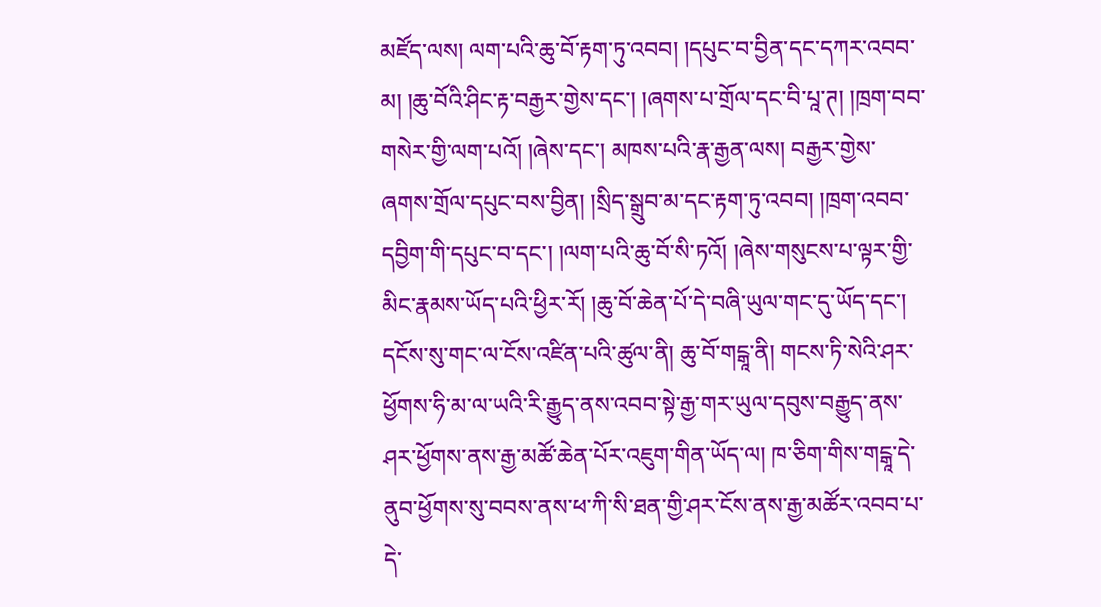མཛོད་ལས། ལག་པའི་ཆུ་བོ་རྟག་ཏུ་འབབ། །དཔུང་བ་བྱིན་དང་དཀར་འབབ་མ། །ཆུ་བོའི་ཤིང་རྟ་བརྒྱར་གྱེས་དང་། །ཞགས་པ་གྲོལ་དང་བི་པཱ་ཊ། །ཁྲག་བབ་གསེར་གྱི་ལག་པའོ། །ཞེས་དང་། མཁས་པའི་རྣ་རྒྱན་ལས། བརྒྱར་གྱེས་ཞགས་གྲོལ་དཔུང་བས་བྱིན། །སྲིད་སྒྲུབ་མ་དང་རྟག་ཏུ་འབབ། །ཁྲག་འབབ་དབྱིག་གི་དཔུང་བ་དང་། །ལག་པའི་ཆུ་བོ་སི་ཏའོ། །ཞེས་གསུངས་པ་ལྟར་གྱི་མིང་རྣམས་ཡོད་པའི་ཕྱིར་རོ། །ཆུ་བོ་ཆེན་པོ་དེ་བཞི་ཡུལ་གང་དུ་ཡོད་དང་། དངོས་སུ་གང་ལ་ངོས་འཛིན་པའི་ཚུལ་ནི། ཆུ་བོ་གངྒཱ་ནི། གངས་ཏི་སེའི་ཤར་ཕྱོགས་ཧི་མ་ལ་ཡའི་རི་རྒྱུད་ནས་འབབ་སྟེ་རྒྱ་གར་ཡུལ་དབུས་བརྒྱུད་ནས་ཤར་ཕྱོགས་ནས་རྒྱ་མཚོ་ཆེན་པོར་འཇུག་གིན་ཡོད་ལ། ཁ་ཅིག་གིས་གངྒཱ་དེ་ནུབ་ཕྱོགས་སུ་བབས་ནས་ཕ་ཀི་སི་ཐན་གྱི་ཤར་ངོས་ནས་རྒྱ་མཚོར་འབབ་པ་དེ་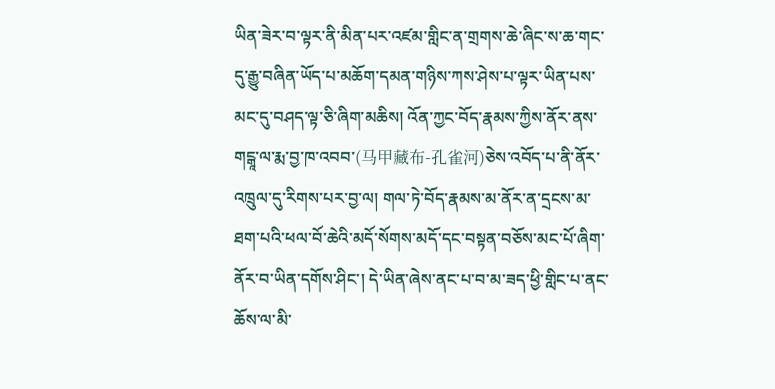ཡིན་ཟེར་བ་ལྟར་ནི་མིན་པར་འཛམ་གླིང་ན་གྲགས་ཆེ་ཞིང་ས་ཆ་གང་དུ་རྒྱུ་བཞིན་ཡོད་པ་མཆོག་དམན་གཉིས་ཀས་ཤེས་པ་ལྟར་ཡིན་པས་མང་དུ་བཤད་ལྟ་ཅི་ཞིག་མཆིས། འོན་ཀྱང་བོད་རྣམས་ཀྱིས་ནོར་ནས་གངྒཱ་ལ་རྨ་བྱ་ཁ་འབབ་(马甲藏布-孔雀河)ཅེས་འབོད་པ་ནི་ནོར་འཁྲུལ་དུ་རིགས་པར་བྱ་ལ། གལ་ཏེ་བོད་རྣམས་མ་ནོར་ན་དྲངས་མ་ཐག་པའི་ཕལ་བོ་ཆེའི་མདོ་སོགས་མདོ་དང་བསྟན་བཅོས་མང་པོ་ཞིག་ནོར་བ་ཡིན་དགོས་ཤིང་། དེ་ཡིན་ཞེས་ནང་པ་བ་མ་ཟད་ཕྱི་གླིང་པ་ནང་ཆོས་ལ་མི་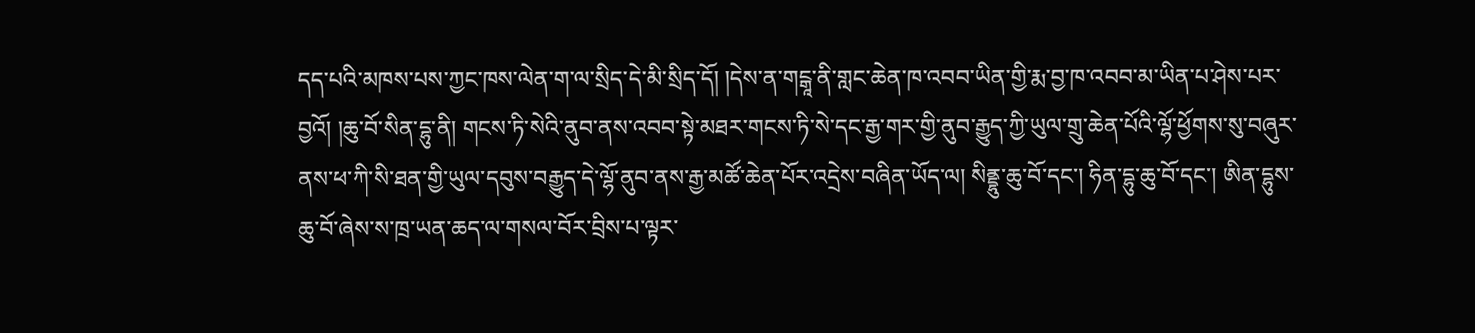དད་པའི་མཁས་པས་ཀྱང་ཁས་ལེན་ག་ལ་སྲིད་དེ་མི་སྲིད་དོ། །དེས་ན་གངྒཱ་ནི་གླང་ཆེན་ཁ་འབབ་ཡིན་གྱི་རྨ་བྱ་ཁ་འབབ་མ་ཡིན་པ་ཤེས་པར་བྱའོ། །ཆུ་བོ་སིན་དྷུ་ནི། གངས་ཏི་སེའི་ནུབ་ནས་འབབ་སྟེ་མཐར་གངས་ཏི་སེ་དང་རྒྱ་གར་གྱི་ནུབ་རྒྱུད་ཀྱི་ཡུལ་གྲུ་ཆེན་པོའི་ལྷོ་ཕྱོགས་སུ་བཞུར་ནས་ཕ་ཀི་སི་ཐན་གྱི་ཡུལ་དབུས་བརྒྱུད་དེ་ལྷོ་ནུབ་ནས་རྒྱ་མཚོ་ཆེན་པོར་འདྲེས་བཞིན་ཡོད་ལ། སིནྡྷུ་ཆུ་བོ་དང་། ཧིན་དྷུ་ཆུ་བོ་དང་། ཨིན་དྷུས་ཆུ་བོ་ཞེས་ས་ཁྲ་ཡན་ཆད་ལ་གསལ་བོར་བྲིས་པ་ལྟར་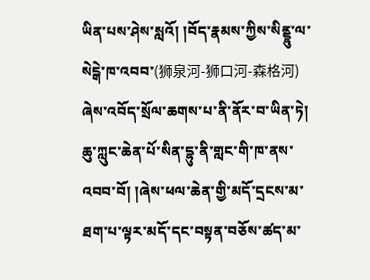ཡིན་པས་ཤེས་སླའོ། །བོད་རྣམས་ཀྱིས་སིནྡྷུ་ལ་སེངྒེ་ཁ་འབབ་(狮泉河-狮口河-森格河) ཞེས་འབོད་སྲོལ་ཆགས་པ་ནི་ནོར་བ་ཡིན་ཏེ། ཆུ་ཀླུང་ཆེན་པོ་སིན་དྷུ་ནི་གླང་གི་ཁ་ནས་འབབ་བོ། །ཞེས་ཕལ་ཆེན་གྱི་མདོ་དྲངས་མ་ཐག་པ་ལྟར་མདོ་དང་བསྟན་བཅོས་ཚད་མ་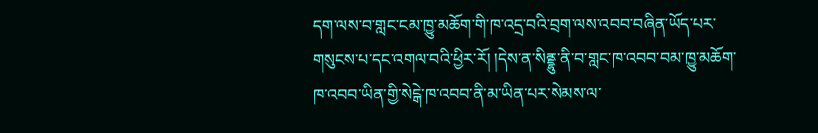དག་ལས་བ་གླང་ངམ་ཁྱུ་མཆོག་གི་ཁ་འདྲ་བའི་བྲག་ལས་འབབ་བཞིན་ཡོད་པར་གསུངས་པ་དང་འགལ་བའི་ཕྱིར་རོ། །དེས་ན་སིནྡྷུ་ནི་བ་གླང་ཁ་འབབ་བམ་ཁྱུ་མཆོག་ཁ་འབབ་ཡིན་གྱི་སེངྒེ་ཁ་འབབ་ནི་མ་ཡིན་པར་སེམས་ལ་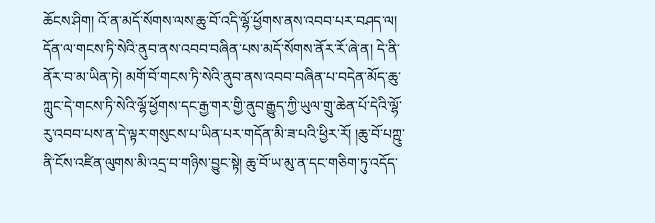ཆོངས་ཤིག། འོ་ན་མདོ་སོགས་ལས་ཆུ་བོ་འདི་ལྷོ་ཕྱོགས་ནས་འབབ་པར་བཤད་ལ། དོན་ལ་གངས་ཏི་སེའི་ནུབ་ནས་འབབ་བཞིན་པས་མདོ་སོགས་ནོར་རོ་ཞེ་ན། དེ་ནི་ནོར་བ་མ་ཡིན་ཏེ། མགོ་བོ་གངས་ཏི་སེའི་ནུབ་ནས་འབབ་བཞིན་པ་བདེན་མོད་ཆུ་ཀླུང་དེ་གངས་ཏི་སེའི་ལྷོ་ཕྱོགས་དང་རྒྱ་གར་གྱི་ནུབ་རྒྱུད་ཀྱི་ཡུལ་གྲུ་ཆེན་པོ་དེའི་ལྷོ་རུ་འབབ་པས་ན་དེ་ལྟར་གསུངས་པ་ཡིན་པར་གདོན་མི་ཟ་པའི་ཕྱིར་རོ། །ཆུ་བོ་པཀྵུ་ནི་ངོས་འཛིན་ལུགས་མི་འདྲ་བ་གཉིས་བྱུང་སྟེ། ཆུ་བོ་ཡ་མུ་ན་དང་གཅིག་ཏུ་འདོད་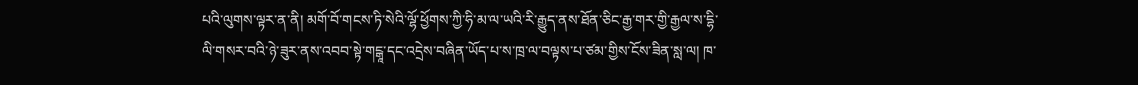པའི་ལུགས་ལྟར་ན་ནི། མགོ་བོ་གངས་ཏི་སེའི་ལྷོ་ཕྱོགས་ཀྱི་ཧི་མ་ལ་ཡའི་རི་རྒྱུད་ནས་ཐོན་ཅིང་རྒྱ་གར་གྱི་རྒྱལ་ས་དྷི་ལི་གསར་བའི་ཉེ་ཟུར་ནས་འབབ་སྟེ་གངྒཱ་དང་འདྲེས་བཞིན་ཡོད་པ་ས་ཁྲ་ལ་བལྟས་པ་ཙམ་གྱིས་ངོས་ཟིན་སླ་ལ། ཁ་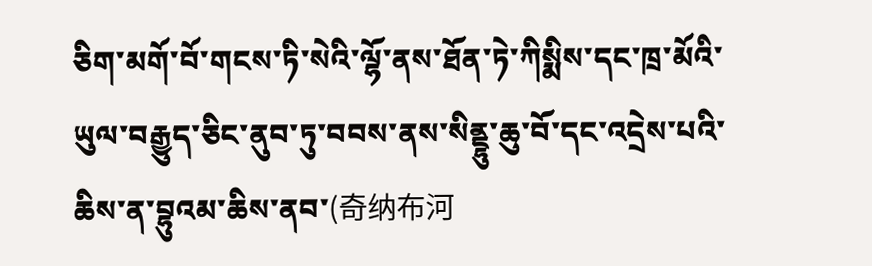ཅིག་མགོ་བོ་གངས་ཏི་སེའི་ལྷོ་ནས་ཐོན་ཏེ་ཀིསྨིས་དང་ཁྲ་མོའི་ཡུལ་བརྒྱུད་ཅིང་ནུབ་ཏུ་བབས་ནས་སིནྡྷུ་ཆུ་བོ་དང་འདྲེས་པའི་ཆིས་ན་བྷུའམ་ཆིས་ནབ་(奇纳布河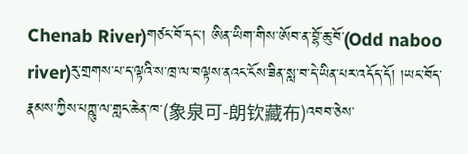Chenab River)གཙང་བོ་དང་། ཨིན་ཡིག་གིས་ཨོབ་ན་བྷོ་ཆུ་བོ་(Odd naboo river)རུ་གྲགས་པ་ད་ལྟའི་ས་ཁྲ་ལ་བལྟས་ནའང་ངོས་ཟིན་སླ་བ་དེ་ཡིན་པར་འདོད་དོ། །ཡང་བོད་རྣམས་ཀྱིས་པཀྵུ་ལ་གླང་ཆེན་ཁ་(象泉可-朗钦藏布)འབབ་ཅེས་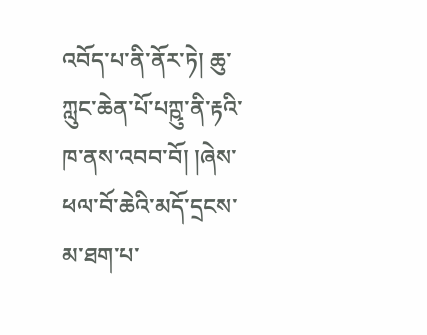འབོད་པ་ནི་ནོར་ཏེ། ཆུ་ཀླུང་ཆེན་པོ་པཀྵུ་ནི་རྟའི་ཁ་ནས་འབབ་བོ། །ཞེས་ཕལ་བོ་ཆེའི་མདོ་དྲངས་མ་ཐག་པ་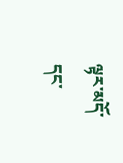ལྟར་མདོ་དང་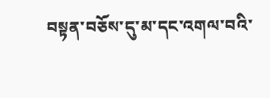བསྟན་བཅོས་དུ་མ་དང་འགལ་བའི་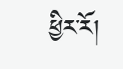ཕྱིར་རོ།